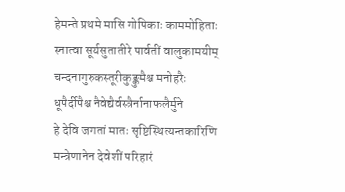हेमन्ते प्रथमे मासि गोपिकाः काममोहिताः
स्नात्वा सूर्यसुतातीरे पार्वतीं वालुकामयीम्
चन्दनागुरुकस्तूरीकुङ्कुमैश्च मनोहरैः
धूपैर्दीपैश्च नैवेद्यैर्वस्त्रैर्नानाफलैर्मुने
हे देवि जगतां मातः सृष्टिस्थित्यन्तकारिणि
मन्त्रेणानेन देवेशीं परिहारं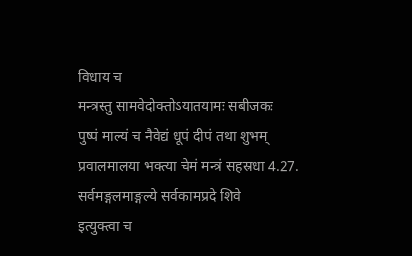विधाय च
मन्त्रस्तु सामवेदोक्तोऽयातयामः सबीजकः
पुष्पं माल्यं च नैवेद्यं धूपं दीपं तथा शुभम्
प्रवालमालया भक्त्या चेमं मन्त्रं सहस्रधा 4.27.
सर्वमङ्गलमाङ्गल्ये सर्वकामप्रदे शिवे
इत्युक्त्वा च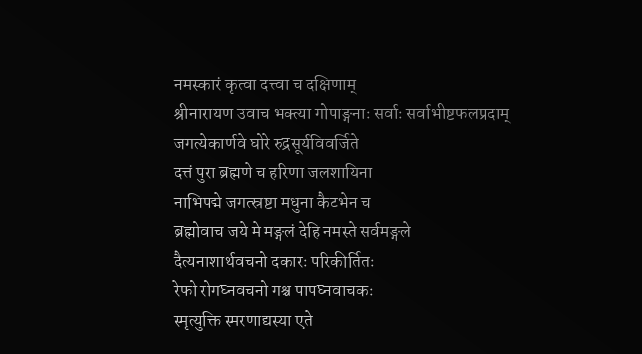नमस्कारं कृत्वा दत्त्वा च दक्षिणाम्
श्रीनारायण उवाच भक्त्या गोपाङ्गनाः सर्वाः सर्वाभीष्टफलप्रदाम्
जगत्येकार्णवे घोरे रुद्रसूर्यविवर्जिते
दत्तं पुरा ब्रह्मणे च हरिणा जलशायिना
नाभिपद्मे जगत्स्रष्टा मधुना कैटभेन च
ब्रह्मोवाच जये मे मङ्गलं देहि नमस्ते सर्वमङ्गले
दैत्यनाशार्थवचनो दकारः परिकीर्तितः
रेफो रोगघ्नवचनो गश्च पापघ्नवाचकः
स्मृत्युक्ति स्मरणाद्यस्या एते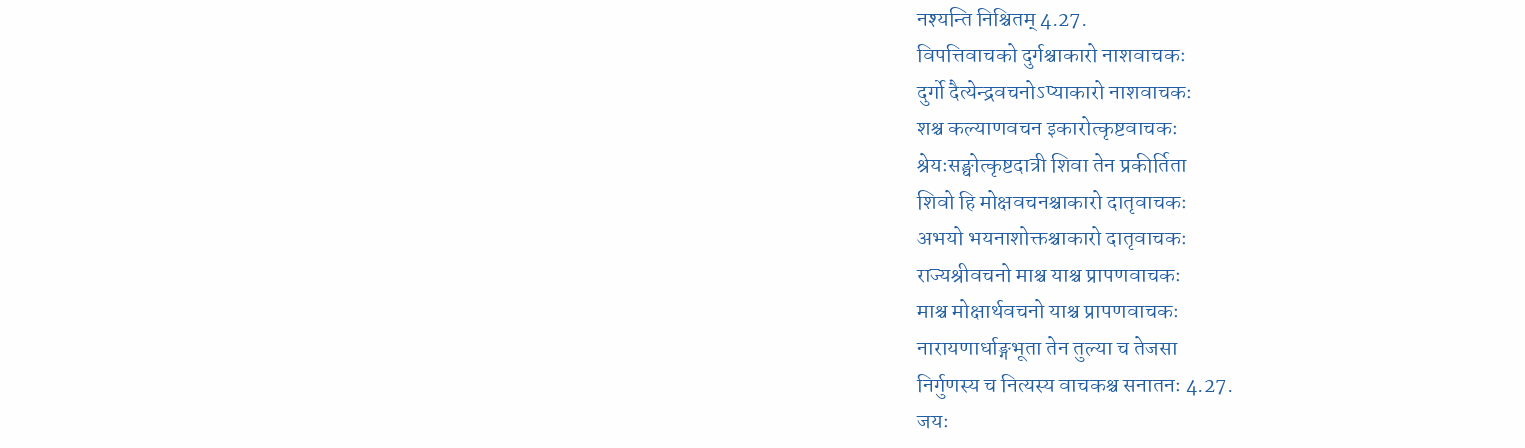नश्यन्ति निश्चितम् 4.27.
विपत्तिवाचको दुर्गश्चाकारो नाशवाचकः
दुर्गो दैत्येन्द्रवचनोऽप्याकारो नाशवाचकः
शश्च कल्याणवचन इकारोत्कृष्टवाचकः
श्रेयःसङ्घोत्कृष्टदात्री शिवा तेन प्रकीर्तिता
शिवो हि मोक्षवचनश्चाकारो दातृवाचकः
अभयो भयनाशोक्तश्चाकारो दातृवाचकः
राज्यश्रीवचनो माश्च याश्च प्रापणवाचकः
माश्च मोक्षार्थवचनो याश्च प्रापणवाचकः
नारायणार्धाङ्गभूता तेन तुल्या च तेजसा
निर्गुणस्य च नित्यस्य वाचकश्च सनातनः 4.27.
जयः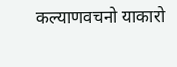कल्याणवचनो याकारो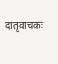दातृवाचकः